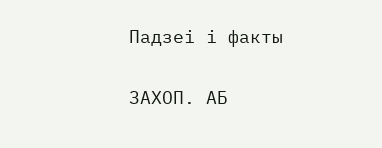Падзеі і факты

ЗАХОП. АБ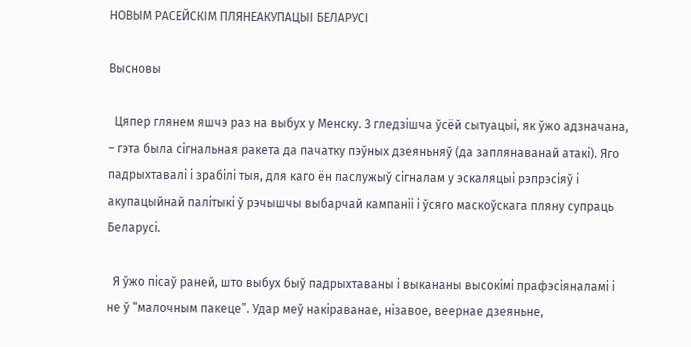НОВЫМ РАСЕЙСКІМ ПЛЯНЕАКУПАЦЫІ БЕЛАРУСІ

Высновы

  Цяпер глянем яшчэ раз на выбух у Менску. З гледзішча ўсёй сытуацыі, як ўжо адзначана, – гэта была сігнальная ракета да пачатку пэўных дзеяньняў (да заплянаванай атакі). Яго падрыхтавалі і зрабілі тыя, для каго ён паслужыў сігналам у эскаляцыі рэпрэсіяў і акупацыйнай палітыкі ў рэчышчы выбарчай кампаніі і ўсяго маскоўскага пляну супраць Беларусі.

  Я ўжо пісаў раней, што выбух быў падрыхтаваны і выкананы высокімі прафэсіяналамі і не ў “малочным пакеце”. Удар меў накіраванае, нізавое, веернае дзеяньне,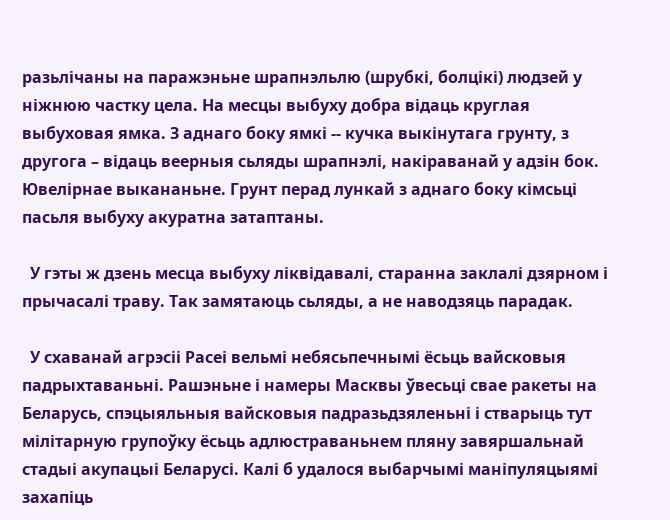разьлічаны на паражэньне шрапнэльлю (шрубкі, болцікі) людзей у ніжнюю частку цела. На месцы выбуху добра відаць круглая выбуховая ямка. З аднаго боку ямкі -- кучка выкінутага грунту, з другога – відаць веерныя сьляды шрапнэлі, накіраванай у адзін бок. Ювелірнае выкананьне. Грунт перад лункай з аднаго боку кімсьці пасьля выбуху акуратна затаптаны.

  У гэты ж дзень месца выбуху ліквідавалі, старанна заклалі дзярном і прычасалі траву. Так замятаюць сьляды, а не наводзяць парадак.

  У схаванай агрэсіі Расеі вельмі небясьпечнымі ёсьць вайсковыя падрыхтаваньні. Рашэньне і намеры Масквы ўвесьці свае ракеты на Беларусь, спэцыяльныя вайсковыя падразьдзяленьні і стварыць тут мілітарную групоўку ёсьць адлюстраваньнем пляну завяршальнай стадыі акупацыі Беларусі. Калі б удалося выбарчымі маніпуляцыямі захапіць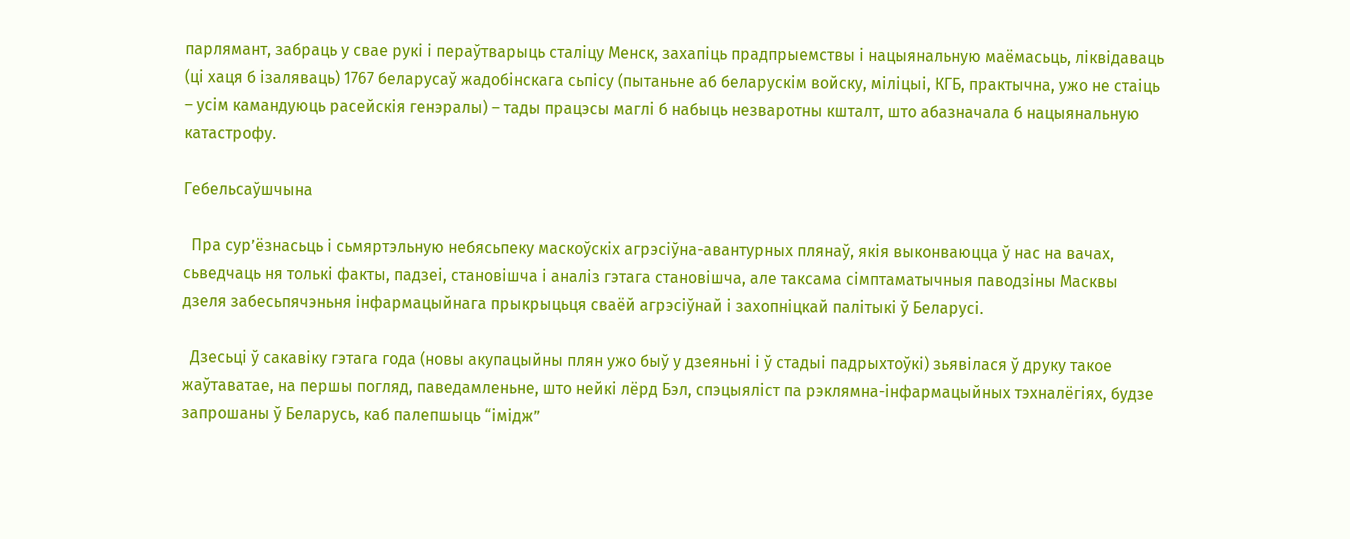парлямант, забраць у свае рукі і пераўтварыць сталіцу Менск, захапіць прадпрыемствы і нацыянальную маёмасьць, ліквідаваць (ці хаця б ізаляваць) 1767 беларусаў жадобінскага сьпісу (пытаньне аб беларускім войску, міліцыі, КГБ, практычна, ужо не стаіць – усім камандуюць расейскія генэралы) – тады працэсы маглі б набыць незваротны кшталт, што абазначала б нацыянальную катастрофу.

Гебельсаўшчына

  Пра сур’ёзнасьць і сьмяртэльную небясьпеку маскоўскіх агрэсіўна-авантурных плянаў, якія выконваюцца ў нас на вачах, сьведчаць ня толькі факты, падзеі, становішча і аналіз гэтага становішча, але таксама сімптаматычныя паводзіны Масквы дзеля забесьпячэньня інфармацыйнага прыкрыцьця сваёй агрэсіўнай і захопніцкай палітыкі ў Беларусі.

  Дзесьці ў сакавіку гэтага года (новы акупацыйны плян ужо быў у дзеяньні і ў стадыі падрыхтоўкі) зьявілася ў друку такое жаўтаватае, на першы погляд, паведамленьне, што нейкі лёрд Бэл, спэцыяліст па рэклямна-інфармацыйных тэхналёгіях, будзе запрошаны ў Беларусь, каб палепшыць “імідж”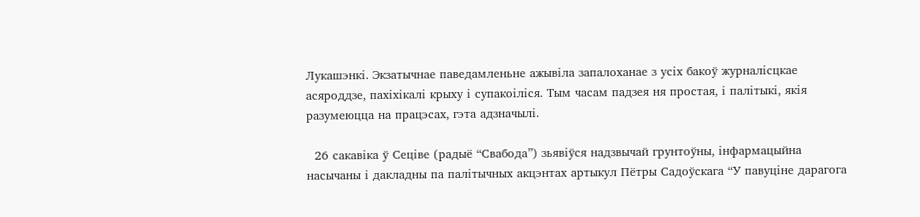Лукашэнкі. Экзатычнае паведамленьне ажывіла запалоханае з усіх бакоў журналісцкае асяроддзе, пахіхікалі крыху і супакоіліся. Тым часам падзея ня простая, і палітыкі, якія разумеюцца на працэсах, гэта адзначылі.

  26 сакавіка ў Сеціве (радыё “Свабода”) зьявіўся надзвычай грунтоўны, інфармацыйна насычаны і дакладны па палітычных акцэнтах артыкул Пётры Садоўскага “У павуціне дарагога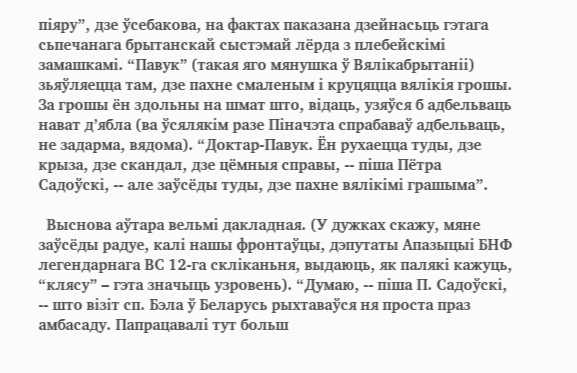піяру”, дзе ўсебакова, на фактах паказана дзейнасьць гэтага сьпечанага брытанскай сыстэмай лёрда з плебейскімі замашкамі. “Павук” (такая яго мянушка ў Вялікабрытаніі) зьяўляецца там, дзе пахне смаленым і круцяцца вялікія грошы. За грошы ён здольны на шмат што, відаць, узяўся б адбельваць нават д’ябла (ва ўсялякім разе Піначэта спрабаваў адбельваць, не задарма, вядома). “Доктар-Павук. Ён рухаецца туды, дзе крыза, дзе скандал, дзе цёмныя справы, -- піша Пётра Садоўскі, -- але заўсёды туды, дзе пахне вялікімі грашыма”.

  Выснова аўтара вельмі дакладная. (У дужках скажу, мяне заўсёды радуе, калі нашы фронтаўцы, дэпутаты Апазыцыі БНФ легендарнага ВС 12-га скліканьня, выдаюць, як палякі кажуць, “клясу” – гэта значыць узровень). “Думаю, -- піша П. Садоўскі, -- што візіт сп. Бэла ў Беларусь рыхтаваўся ня проста праз амбасаду. Папрацавалі тут больш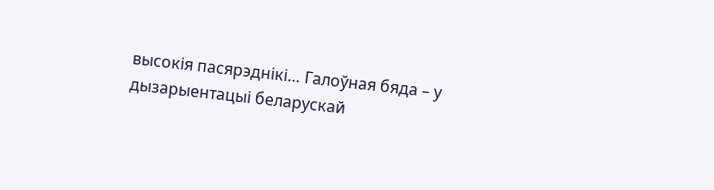высокія пасярэднікі… Галоўная бяда – у дызарыентацыі беларускай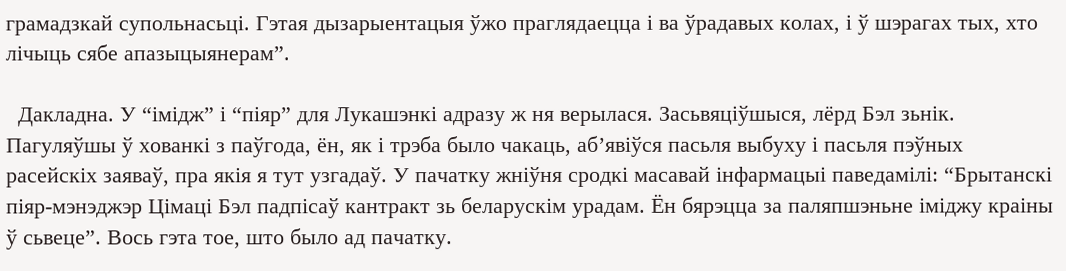грамадзкай супольнасьці. Гэтая дызарыентацыя ўжо праглядаецца і ва ўрадавых колах, і ў шэрагах тых, хто лічыць сябе апазыцыянерам”.

  Дакладна. У “імідж” і “піяр” для Лукашэнкі адразу ж ня верылася. Засьвяціўшыся, лёрд Бэл зьнік. Пагуляўшы ў хованкі з паўгода, ён, як і трэба было чакаць, аб’явіўся пасьля выбуху і пасьля пэўных расейскіх заяваў, пра якія я тут узгадаў. У пачатку жніўня сродкі масавай інфармацыі паведамілі: “Брытанскі піяр-мэнэджэр Цімаці Бэл падпісаў кантракт зь беларускім урадам. Ён бярэцца за паляпшэньне іміджу краіны ў сьвеце”. Вось гэта тое, што было ад пачатку.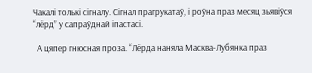Чакалі толькі сігналу. Сігнал прагрукатаў, і роўна праз месяц зьявіўся “лёрд” у сапраўднай іпастасі.

  А цяпер гнюсная проза. “Лёрда наняла Масква-Лубянка праз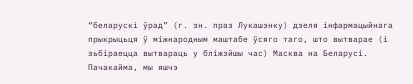“беларускі ўрад” (г. зн. праз Лукашэнку) дзеля інфармацыйнага прыкрыцьця ў міжнародным маштабе ўсяго таго, што вытварае (і зьбіраецца вытвараць у бліжэйшы час) Масква на Беларусі. Пачакайма, мы яшчэ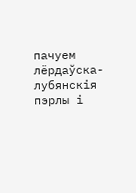пачуем лёрдаўска-лубянскія пэрлы і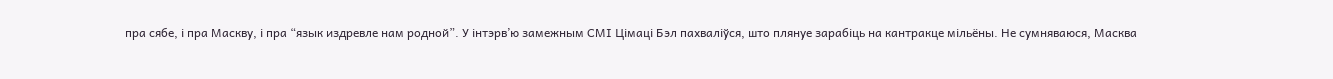пра сябе, і пра Маскву, і пра “язык издревле нам родной”. У інтэрв’ю замежным СМІ Цімаці Бэл пахваліўся, што плянуе зарабіць на кантракце мільёны. Не сумняваюся, Масква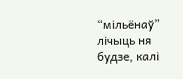“мільёнаў” лічыць ня будзе, калі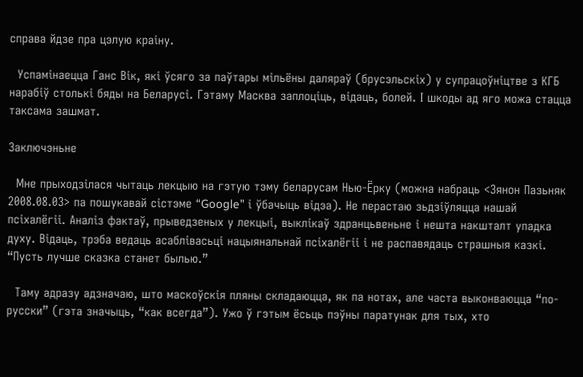справа йдзе пра цэлую краіну.

  Успамінаецца Ганс Вік, які ўсяго за паўтары мільёны даляраў (брусэльскіх) у супрацоўніцтве з КГБ нарабіў столькі бяды на Беларусі. Гэтаму Масква заплоціць, відаць, болей. І шкоды ад яго можа стацца таксама зашмат.

Заключэньне

  Мне прыходзілася чытаць лекцыю на гэтую тэму беларусам Нью-Ёрку (можна набраць <Зянон Пазьняк 2008.08.03> па пошукавай сістэме “Google” і ўбачыць відэа). Не перастаю зьдзіўляцца нашай псіхалёгіі. Аналіз фактаў, прыведзеных у лекцыі, выклікаў здранцьвеньне і нешта накшталт упадка духу. Відаць, трэба ведаць асаблівасьці нацыянальнай псіхалёгіі і не распавядаць страшныя казкі. “Пусть лучше сказка станет былью.”

  Таму адразу адзначаю, што маскоўскія пляны складаюцца, як па нотах, але часта выконваюцца “по-русски” (гэта значыць, “как всегда”). Ужо ў гэтым ёсьць пэўны паратунак для тых, хто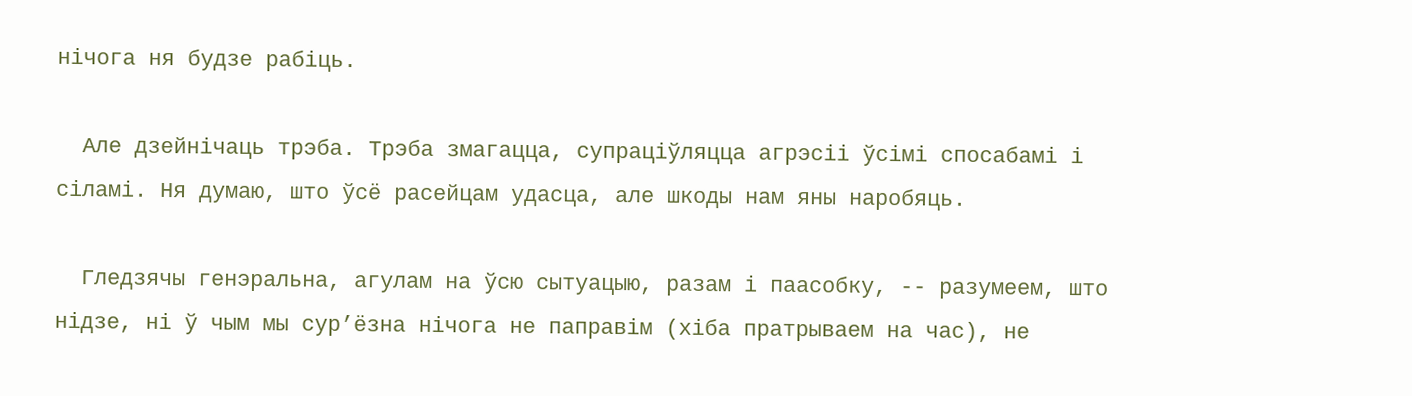нічога ня будзе рабіць.

  Але дзейнічаць трэба. Трэба змагацца, супраціўляцца агрэсіі ўсімі спосабамі і сіламі. Ня думаю, што ўсё расейцам удасца, але шкоды нам яны наробяць.

  Гледзячы генэральна, агулам на ўсю сытуацыю, разам і паасобку, -- разумеем, што нідзе, ні ў чым мы сур’ёзна нічога не паправім (хіба пратрываем на час), не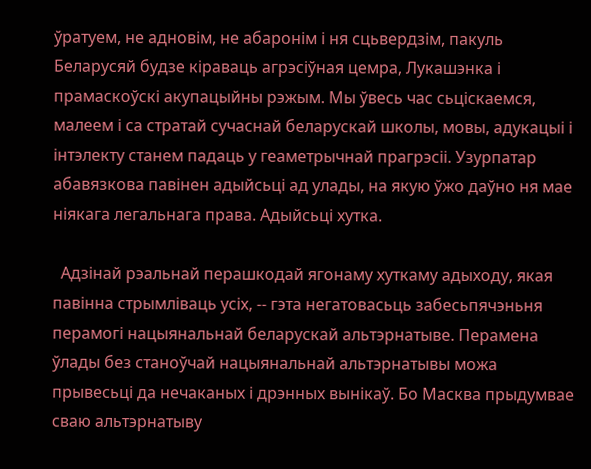ўратуем, не адновім, не абаронім і ня сцьвердзім, пакуль Беларусяй будзе кіраваць агрэсіўная цемра, Лукашэнка і прамаскоўскі акупацыйны рэжым. Мы ўвесь час сьціскаемся, малеем і са стратай сучаснай беларускай школы, мовы, адукацыі і інтэлекту станем падаць у геаметрычнай прагрэсіі. Узурпатар абавязкова павінен адыйсьці ад улады, на якую ўжо даўно ня мае ніякага легальнага права. Адыйсьці хутка.

  Адзінай рэальнай перашкодай ягонаму хуткаму адыходу, якая павінна стрымліваць усіх, -- гэта негатовасьць забесьпячэньня перамогі нацыянальнай беларускай альтэрнатыве. Перамена ўлады без станоўчай нацыянальнай альтэрнатывы можа прывесьці да нечаканых і дрэнных вынікаў. Бо Масква прыдумвае сваю альтэрнатыву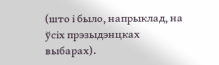(што і было, напрыклад, на ўсіх прэзыдэнцках выбарах).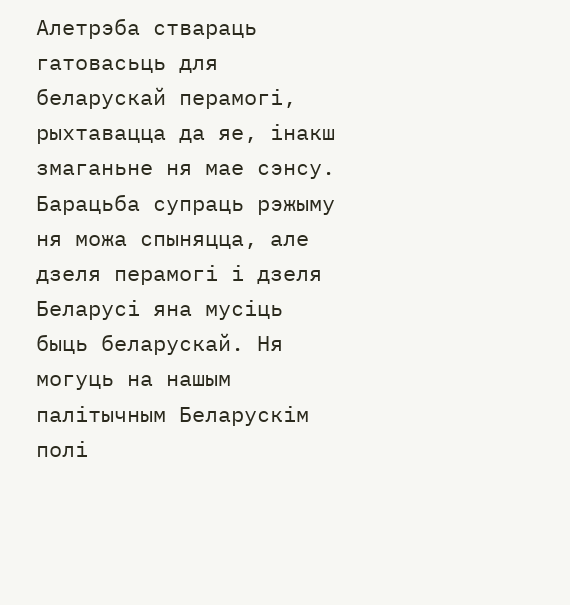Алетрэба ствараць гатовасьць для беларускай перамогі, рыхтавацца да яе, інакш змаганьне ня мае сэнсу. Барацьба супраць рэжыму ня можа спыняцца, але дзеля перамогі і дзеля Беларусі яна мусіць быць беларускай. Ня могуць на нашым палітычным Беларускім полі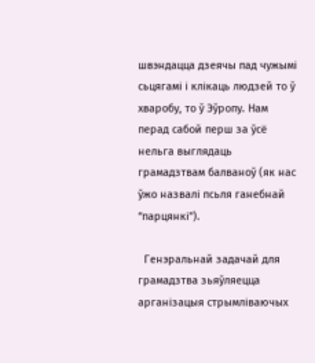швэндацца дзеячы пад чужымі сьцягамі і клікаць людзей то ў хваробу, то ў Эўропу. Нам перад сабой перш за ўсё нельга выглядаць грамадзтвам балваноў (як нас ўжо назвалі псьля ганебнай “парцянкі”).

  Генэральнай задачай для грамадзтва зьяўляецца арганізацыя стрымліваючых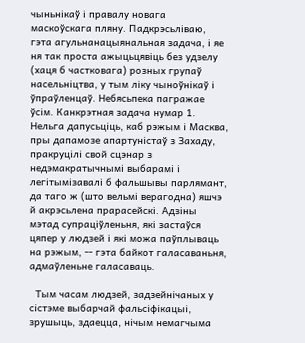чыньнікаў і правалу новага маскоўскага пляну. Падкрэсьліваю, гэта агульнанацыянальная задача, і яе ня так проста ажыцьцявіць без удзелу (хаця б частковага) розных групаў насельніцтва, у тым ліку чыноўнікаў і ўпраўленцаў. Небясьпека пагражае ўсім. Канкрэтная задача нумар 1. Нельга дапусьціць, каб рэжым і Масква, пры дапамозе апартуністаў з Захаду, пракруцілі свой сцэнар з недэмакратычнымі выбарамі і легітымізавалі б фальшывы парлямант, да таго ж (што вельмі верагодна) яшчэ й акрэсьлена прарасейскі. Адзіны мэтад супраціўленьня, які застаўся цяпер у людзей і які можа паўплываць на рэжым, -- гэта байкот галасаваньня, адмаўленьне галасаваць.

  Тым часам людзей, задзейнічаных у сістэме выбарчай фальсіфікацыі, зрушыць, здаецца, нічым немагчыма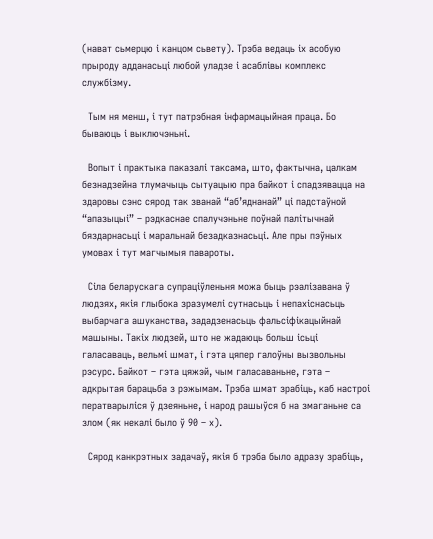(нават сьмерцю і канцом сьвету). Трэба ведаць іх асобую прыроду адданасьці любой уладзе і асаблівы комплекс службізму.

  Тым ня менш, і тут патрэбная інфармацыйная праца. Бо бываюць і выключэньні.

  Вопыт і практыка паказалі таксама, што, фактычна, цалкам безнадзейна тлумачыць сытуацыю пра байкот і спадзявацца на здаровы сэнс сярод так званай “аб’яднанай” ці падстаўной “апазыцыі” – рэдкаснае спалучэньне поўнай палітычнай бяздарнасьці і маральнай безадказнасьці. Але пры пэўных умовах і тут магчымыя павароты.

  Сіла беларускага супраціўленьня можа быць рэалізавана ў людзях, якія глыбока зразумелі сутнасьць і непахіснасьць выбарчага ашуканства, зададзенасьць фальсіфікацыйнай машыны. Такіх людзей, што не жадаюць больш ісьці галасаваць, вельмі шмат, і гэта цяпер галоўны вызвольны рэсурс. Байкот – гэта цяжэй, чым галасаваньне, гэта – адкрытая барацьба з рэжымам. Трэба шмат зрабіць, каб настроі ператварыліся ў дзеяньне, і народ рашыўся б на змаганьне са злом (як некалі было ў 90 – х).

  Сярод канкрэтных задачаў, якія б трэба было адразу зрабіць,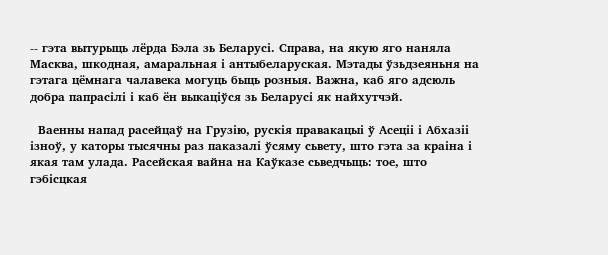-- гэта вытурыць лёрда Бэла зь Беларусі. Справа, на якую яго наняла Масква, шкодная, амаральная і антыбеларуская. Мэтады ўзьдзеяньня на гэтага цёмнага чалавека могуць быць розныя. Важна, каб яго адсюль добра папрасілі і каб ён выкаціўся зь Беларусі як найхутчэй.

  Ваенны напад расейцаў на Грузію, рускія правакацыі ў Асеціі і Абхазіі ізноў, у каторы тысячны раз паказалі ўсяму сьвету, што гэта за краіна і якая там улада. Расейская вайна на Каўказе сьведчыць: тое, што гэбісцкая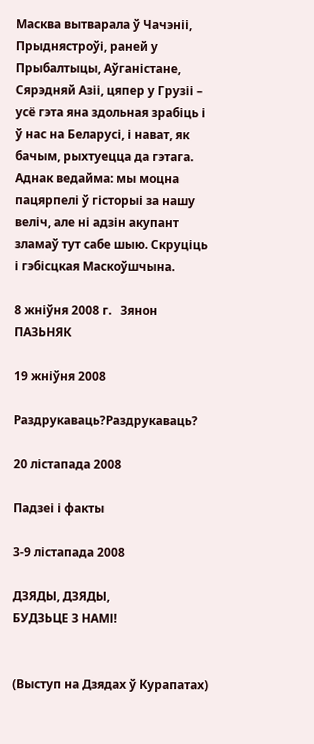Масква вытварала ў Чачэніі, Прыднястроўі, раней у Прыбалтыцы, Аўганістане, Сярэдняй Азіі, цяпер у Грузіі – усё гэта яна здольная зрабіць і ў нас на Беларусі, і нават, як бачым, рыхтуецца да гэтага. Аднак ведайма: мы моцна пацярпелі ў гісторыі за нашу веліч, але ні адзін акупант зламаў тут сабе шыю. Скруціць і гэбісцкая Маскоўшчына.

8 жніўня 2008 г.   Зянон ПАЗЬНЯК

19 жніўня 2008

Раздрукаваць?Раздрукаваць?

20 лістапада 2008

Падзеі і факты

3-9 лістапада 2008

ДЗЯДЫ, ДЗЯДЫ,
БУДЗЬЦЕ З НАМІ!


(Выступ на Дзядах ў Курапатах)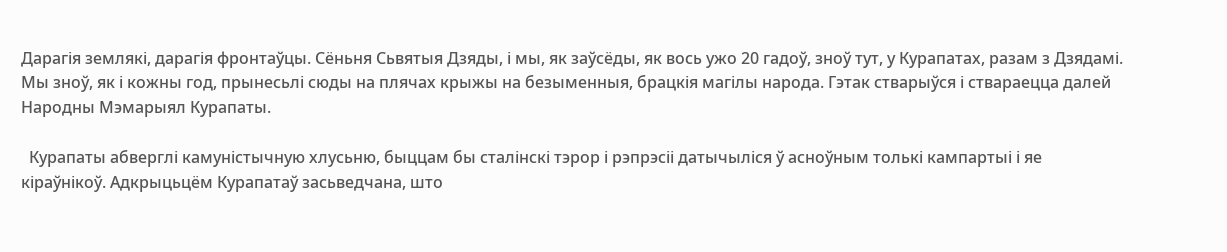Дарагія землякі, дарагія фронтаўцы. Сёньня Сьвятыя Дзяды, і мы, як заўсёды, як вось ужо 20 гадоў, зноў тут, у Курапатах, разам з Дзядамі. Мы зноў, як і кожны год, прынесьлі сюды на плячах крыжы на безыменныя, брацкія магілы народа. Гэтак стварыўся і ствараецца далей Народны Мэмарыял Курапаты.

  Курапаты абверглі камуністычную хлусьню, быццам бы сталінскі тэрор і рэпрэсіі датычыліся ў асноўным толькі кампартыі і яе кіраўнікоў. Адкрыцьцём Курапатаў засьведчана, што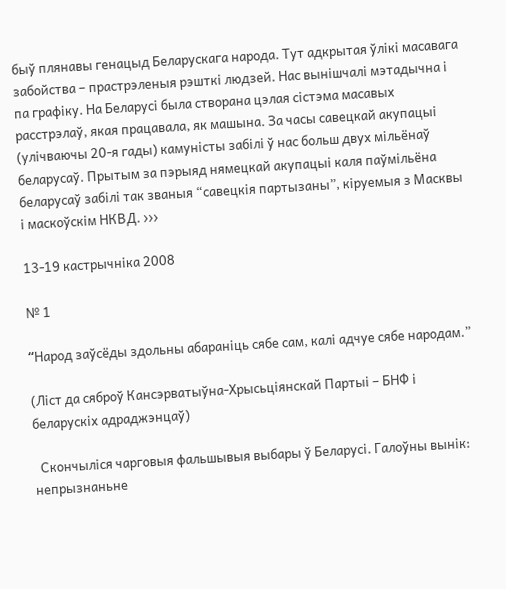быў плянавы генацыд Беларускага народа. Тут адкрытая ўлікі масавага забойства – прастрэленыя рэшткі людзей. Нас вынішчалі мэтадычна і па графіку. На Беларусі была створана цэлая сістэма масавых расстрэлаў, якая працавала, як машына. За часы савецкай акупацыі (улічваючы 20-я гады) камуністы забілі ў нас больш двух мільёнаў беларусаў. Прытым за пэрыяд нямецкай акупацыі каля паўмільёна беларусаў забілі так званыя “савецкія партызаны”, кіруемыя з Масквы і маскоўскім НКВД. ›››

13-19 кастрычніка 2008

№ 1

“Hарод заўсёды здольны абараніць сябе сам, калі адчуе сябе народам.”

(Ліст да сяброў Кансэрватыўна-Хрысьціянскай Партыі – БНФ і беларускіх адраджэнцаў)

  Скончыліся чарговыя фальшывыя выбары ў Беларусі. Галоўны вынік: непрызнаньне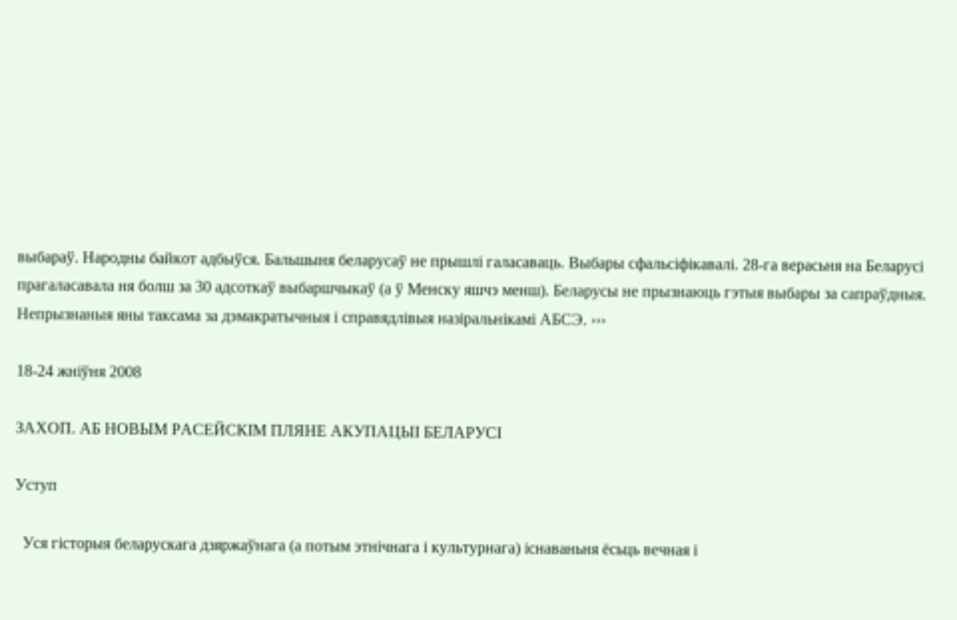выбараў. Народны байкот адбыўся. Бальшыня беларусаў не прышлі галасаваць. Выбары сфальсіфікавалі. 28-га верасьня на Беларусі прагаласавала ня болш за 30 адсоткаў выбаршчыкаў (а ў Менску яшчэ менш). Беларусы не прызнаюць гэтыя выбары за сапраўдныя. Непрызнаныя яны таксама за дэмакратычныя і справядлівыя назіральнікамі АБСЭ. ›››

18-24 жніўня 2008

ЗАХОП. АБ НОВЫМ РАСЕЙСКІМ ПЛЯНЕ АКУПАЦЫІ БЕЛАРУСІ

Уступ

  Уся гісторыя беларускага дзяржаўнага (а потым этнічнага і культурнага) існаваньня ёсьць вечная і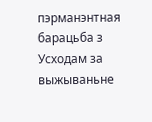пэрманэнтная барацьба з Усходам за выжываньне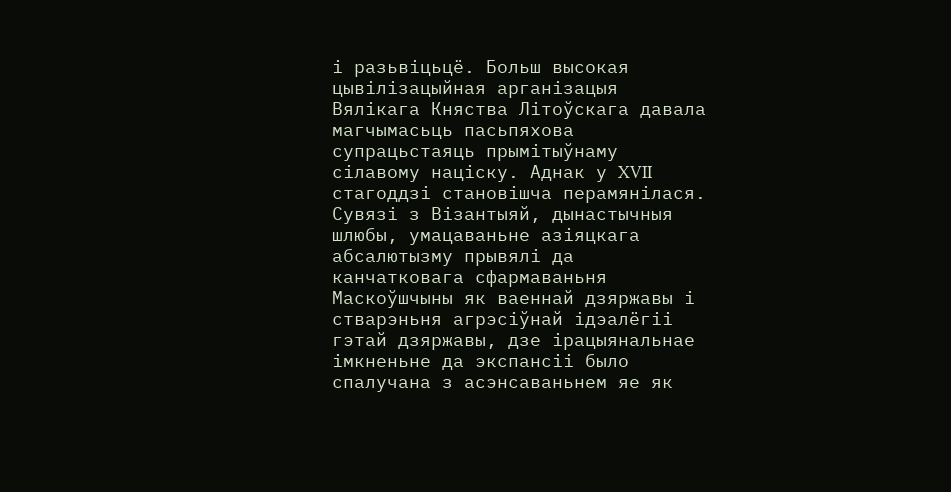і разьвіцьцё. Больш высокая цывілізацыйная арганізацыя Вялікага Княства Літоўскага давала магчымасьць пасьпяхова супрацьстаяць прымітыўнаму сілавому націску. Аднак у XVII стагоддзі становішча перамянілася. Сувязі з Візантыяй, дынастычныя шлюбы, умацаваньне азіяцкага абсалютызму прывялі да канчатковага сфармаваньня Маскоўшчыны як ваеннай дзяржавы і стварэньня агрэсіўнай ідэалёгіі гэтай дзяржавы, дзе ірацыянальнае імкненьне да экспансіі было спалучана з асэнсаваньнем яе як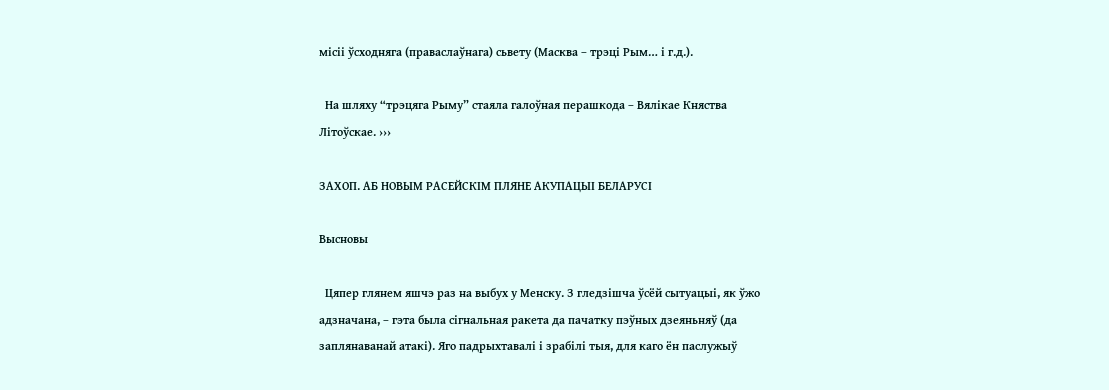місіі ўсходняга (праваслаўнага) сьвету (Масква – трэці Рым… і г.д.).

  На шляху “трэцяга Рыму” стаяла галоўная перашкода – Вялікае Княства Літоўскае. ›››

ЗАХОП. АБ НОВЫМ РАСЕЙСКІМ ПЛЯНЕ АКУПАЦЫІ БЕЛАРУСІ

Высновы

  Цяпер глянем яшчэ раз на выбух у Менску. З гледзішча ўсёй сытуацыі, як ўжо адзначана, – гэта была сігнальная ракета да пачатку пэўных дзеяньняў (да заплянаванай атакі). Яго падрыхтавалі і зрабілі тыя, для каго ён паслужыў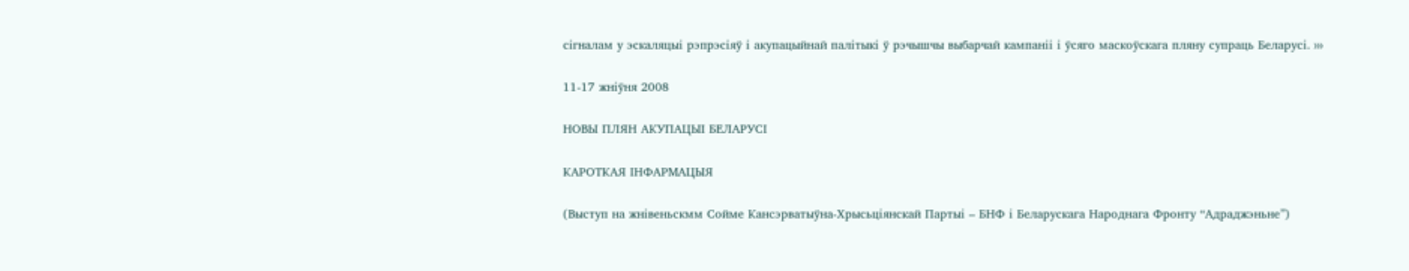сігналам у эскаляцыі рэпрэсіяў і акупацыйнай палітыкі ў рэчышчы выбарчай кампаніі і ўсяго маскоўскага пляну супраць Беларусі. ›››

11-17 жніўня 2008

НОВЫ ПЛЯН АКУПАЦЫІ БЕЛАРУСІ

КАРОТКАЯ ІНФАРМАЦЫЯ

(Выступ на жнівеньскмм Сойме Кансэрватыўна-Хрысьціянскай Партыі – БНФ і Беларускага Народнага Фронту “Адраджэньне”)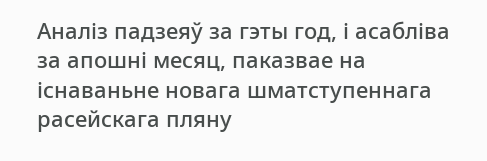Аналіз падзеяў за гэты год, і асабліва за апошні месяц, паказвае на існаваньне новага шматступеннага расейскага пляну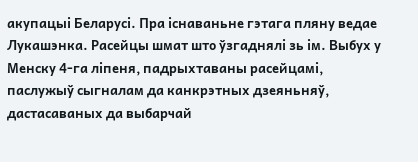акупацыі Беларусі. Пра існаваньне гэтага пляну ведае Лукашэнка. Расейцы шмат што ўзгаднялі зь ім. Выбух у Менску 4-га ліпеня, падрыхтаваны расейцамі, паслужыў сыгналам да канкрэтных дзеяньняў, дастасаваных да выбарчай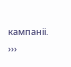кампаніі. ›››